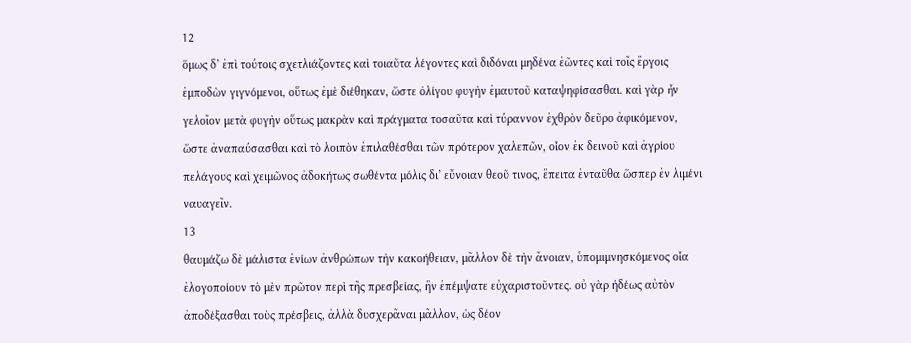12
ὅμως δ’ ἐπὶ τούτοις σχετλιάζοντες καὶ τοιαῦτα λέγοντες καὶ διδόναι μηδένα ἐῶντες καὶ τοῖς ἔργοις ἐμποδὼν γιγνόμενοι, οὕτως ἐμὲ διέθηκαν, ὥστε ὀλίγου φυγὴν ἐμαυτοῦ καταψηφίσασθαι. καὶ γὰρ ἦν γελοῖον μετὰ φυγὴν οὕτως μακρὰν καὶ πράγματα τοσαῦτα καὶ τύραννον ἐχθρὸν δεῦρο ἀφικόμενον, ὥστε ἀναπαύσασθαι καὶ τὸ λοιπὸν ἐπιλαθέσθαι τῶν πρότερον χαλεπῶν, οἷον ἐκ δεινοῦ καὶ ἀγρίου πελάγους καὶ χειμῶνος ἀδοκήτως σωθέντα μόλις δι’ εὔνοιαν θεοῦ τινος, ἔπειτα ἐνταῦθα ὥσπερ ἐν λιμένι ναυαγεῖν.
13
θαυμάζω δὲ μάλιστα ἐνίων ἀνθρώπων τὴν κακοήθειαν, μᾶλλον δὲ τὴν ἄνοιαν, ὑπομιμνησκόμενος οἷα ἐλογοποίουν τὸ μὲν πρῶτον περὶ τῆς πρεσβείας, ἣν ἐπέμψατε εὐχαριστοῦντες. οὐ γὰρ ἡδέως αὐτὸν ἀποδέξασθαι τοὺς πρέσβεις, ἀλλὰ δυσχερᾶναι μᾶλλον, ὡς δέον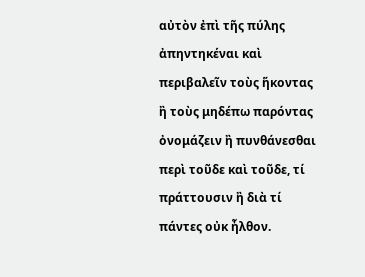αὐτὸν ἐπὶ τῆς πύλης ἀπηντηκέναι καὶ περιβαλεῖν τοὺς ἥκοντας ἢ τοὺς μηδέπω παρόντας ὀνομάζειν ἢ πυνθάνεσθαι περὶ τοῦδε καὶ τοῦδε, τί πράττουσιν ἢ διὰ τί πάντες οὐκ ἦλθον.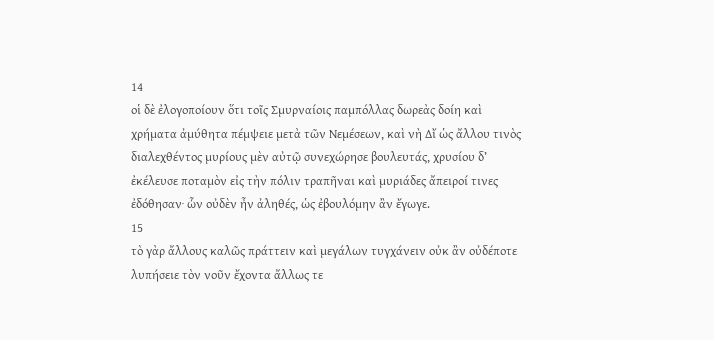14
οἱ δὲ ἐλογοποίουν ὅτι τοῖς Σμυρναίοις παμπόλλας δωρεὰς δοίη καὶ χρήματα ἀμύθητα πέμψειε μετὰ τῶν Νεμέσεων, καὶ νὴ Δἴ ὡς ἄλλου τινὸς διαλεχθέντος μυρίους μὲν αὐτῷ συνεχώρησε βουλευτάς, χρυσίου δ’ ἐκέλευσε ποταμὸν εἰς τὴν πόλιν τραπῆναι καὶ μυριάδες ἄπειροί τινες ἐδόθησαν· ὧν οὐδὲν ἦν ἀληθές, ὡς ἐβουλόμην ἂν ἔγωγε.
15
τὸ γὰρ ἄλλους καλῶς πράττειν καὶ μεγάλων τυγχάνειν οὐκ ἂν οὐδέποτε λυπήσειε τὸν νοῦν ἔχοντα ἄλλως τε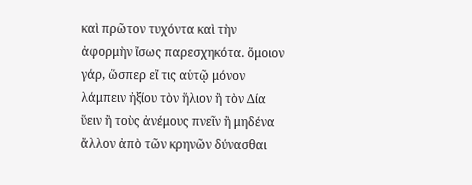καὶ πρῶτον τυχόντα καὶ τὴν ἀφορμὴν ἴσως παρεσχηκότα. ὅμοιον γάρ, ὥσπερ εἴ τις αὑτῷ μόνον λάμπειν ἠξίου τὸν ἥλιον ἢ τὸν Δία ὕειν ἢ τοὺς ἀνέμους πνεῖν ἢ μηδένα ἄλλον ἀπὸ τῶν κρηνῶν δύνασθαι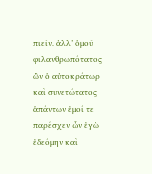πιεῖν. ἀλλ’ ὁμοῦ φιλανθρωπότατος ὢν ὁ αὐτοκράτωρ καὶ συνετώτατος ἁπάντων ἐμοί τε παρέσχεν ὧν ἐγὼ ἐδεόμην καὶ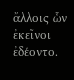ἄλλοις ὧν ἐκεῖνοι ἐδέοντο.